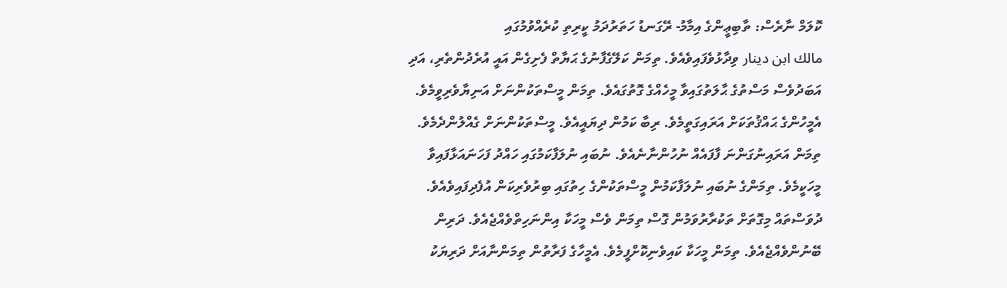ކޮލަމް ނާރެސް: ތާބިޢީންގެ އިމާމު- ރޭގަނޑު ހަތަރުދަމު ކީރިތި ކުރެއްވުމުގައި
مالك ابن دينار ވިދާޅުވެފައިވެއެވެ. ތިމަން ކަލޭގެފާނުގެ ޙަޔާތް ފެށިގެން އައީ އުރެދުންތެރި، އަދި އަބަދުވެސް މަސްތުގެ ޙާލަތުގައިވާ މީހެއްގެ ގޮތުގައެވެ. ތިމަން މީސްތަކުންނަށް އަނިޔާވެރިވީމެވެ. އެމީހުންގެ ޙައްޤުތަކަށް އަރައިގަތީމެވެ. ރިބާ ކަމުން ދިޔައީއެވެ. މީސްތަކުންނަށް ގެއްލުންދެމެވެ. ތިމަން އަރައިނުގަންނަ ފާފައެއް ނުހުންނާނެއެވެ. ނުބައި ނުލަފާކަމުގައި ހައްދު ފަހަނައަޅާފައިވާ މީހަކީމެވެ. ތިމަންގެ ނުބައި ނުލަފާކަމުން މީސްތަކުންގެ ހިތުގައި ބިރުވެރިކަން އުފެދިފައިވެއެވެ.
ދުވަސްތައް މިގޮތަށް ތަކުރާރުވަމުން ގޮސް ތިމަން ވެސް މީހަކާ އިންނަހިތްވެއްޖެއެވެ. ދަރިން ބޭނުންވެއްޖެއެވެ. ތިމަން މީހަކާ ކައިވެނިކޮށްފީމެވެ. އެމީހާގެ ފަރާތުން ތިމަންނާއަށް ދަރިޔަކު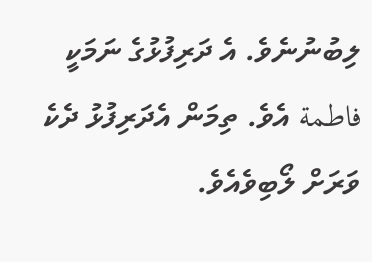ލިބުނުނެވެ. އެ ދަރިފުޅުގެ ނަމަކީ فاطمة އެވެ. ތިމަން އެދަރިފުޅު ދެކެ ވަރަށް ލޯބިވެއެވެ.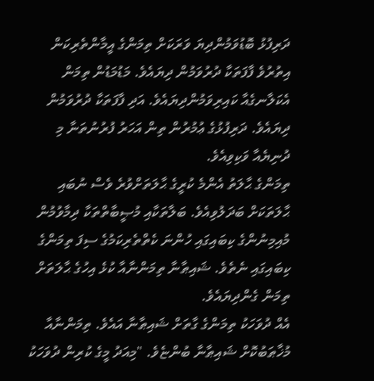ދަރިފުޅު ބޮޑުވަމުންދިޔަ ވަރަކަށް ތިމަންގެ އީމާންތެރިކަން އިތުރުވެ ފާފަތަކާ ދުރުވަމުން ދިޔައެވެ. މަޑުމަޑުން ތިމަން އެކަލާނގެއާ ކައިރިވަމުންދިޔައެވެ. އަދި ފާފަތަކާ ދުރުވަމުން ދިޔައެވެ. ދަރިފުޅުގެ ޢުމުރުން ތިން އަހަރު ފުރުނުތަނާ މި ދުނިޔެއާ ވަކިވިއެވެ.
ތިމަންގެ ޙާލަތު އެންމެ ކުރީގެ ޙާލަތަށްވުރެ ވެސް ނުބައި ޙާލަތަކަށް ބަދަލުވިއެވެ. ބަލާތަކާއި މުޞީބާތްތަކާ ދިމާވުމުން މުއިމިނުންގެ ކިބައިގައި ހުންނަ ކެތްތެރިކަމުގެ ސިފަ ތިމަންގެ ކިބައިގައި ނެތެވެ. ޝައިޠާނާ ތިމަންނާއާ ކުޅެ އިހުގެ ޙާލަތަށް ތިމަން ގެންދިޔައެވެ.
އެއް ދުވަހަކު ތިމަންގެ ގާތަށް ޝައިޠާނާ އައެވެ. ތިމަންނާއާ މުޚާޠަބުކޮށް ޝައިޠާނާ ބުންޏެވެ. "މިއަދު މީގެ ކުރިން ދުވަހަކު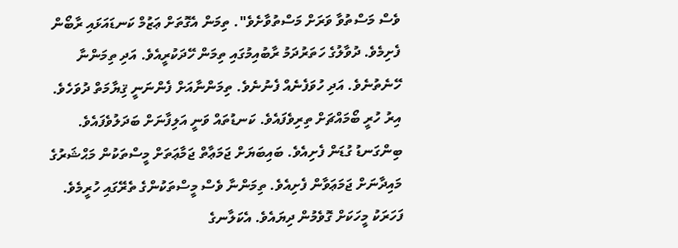ވެސް މަސްތުވާ ވަރަށް މަސްތުވާށެވެ". ތިމަން އެގޮތަށް ޢަޒުމް ކަނޑައަޅައި ރާބޯން ފެށިމެވެ. ދުވާލުގެ ހަތަރުދަމު ރާބުއިމުގައި ތިމަން ހޭދަކުރީއެވެ. އަދި ތިމަންނާ ހޭނެތުނެވެ. އަދި ހުވަފެނެއް ފެނުނެވެ. ތިމަންނާއަށް ފެންނަނީ ޤިޔާމަތް ދުވަހެވެ. އިރު ހުރީ ބޯމައްޗަށް ތިރިވެފައެވެ. ކަނޑުތައް ވަނީ އަލިފާނަށް ބަދަލުވެފައެވެ. ބިންގަނޑު ގުޑަން ފެށިއެވެ. ބައިބަޔަށް ޖަމަޢާތް ޖަމާޢަތަށް މީސްތަކުން މަޙްޝަރުގެ މައިދާނަށް ޖަމަޢަވާން ފެށިއެވެ. ތިމަންނާ ވެސް މީސްތަކުންގެ ތެރޭގައި ހުރީމެވެ. ފަހަރަކު މީހަކަށް ގޮވެމުން ދިޔައެވެ. އެކަލާނގެ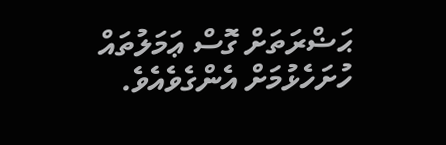ޙަޟްރަތަށް ގޮސް ޢަމަލުތައް ހުށަހެޅުމަށް އެންގެވެއެވެ.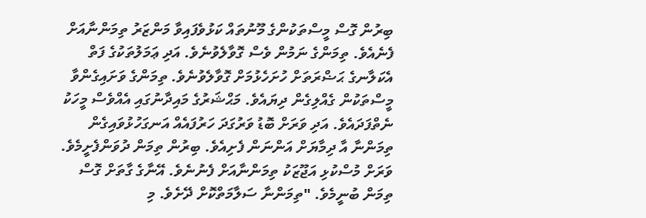ބިރުން ގޮސް މީސްތަކުންގެ މޫނުތައް ކަޅުވެފައިވާ މަންޒަރު ތިމަންނާއަށް ފެނެއެވެ. ތިމަންގެ ނަމުން ވެސް ގޮވާލެވުނެވެ. އަދި ޢަމަލުތަކުގެ ފަތް އެކަލާނގެ ޙަޟްރަތަށް ހުށަހެޅުމަށް ގޮވާލެވުނެވެ. ތިމަންގެ ވަށައިގެންވާ މީސްތަކުން ގެއްލިގެން ދިޔައެވެ. މަޙްޝަރުގެ މައިދާނުގައި އެއްވެސް މީހަކު ނެތްފަދައެވެ. އަދި ވަރަށް ބޮޑު ވަރުގަދަ ހަރުފައެއް އަނގަހުޅުވައިގެން ތިމަންނާ އާ ދިމާޔަށް އަންނަން ފެށިއެވެ. ބިރުން ތިމަން ދުވަންފެށީމެވެ. ވަރަށް މުސްކުޅި އަޖޫޒަކު ތިމަންނާއަށް ފެނުނެވެ. އޭނާގެ ގާތަށް ގޮސް ތިމަން ބުނީމެވެ. "ތިމަންނާ ސަލާމަތްކޮށް ދޭށެވެ. މި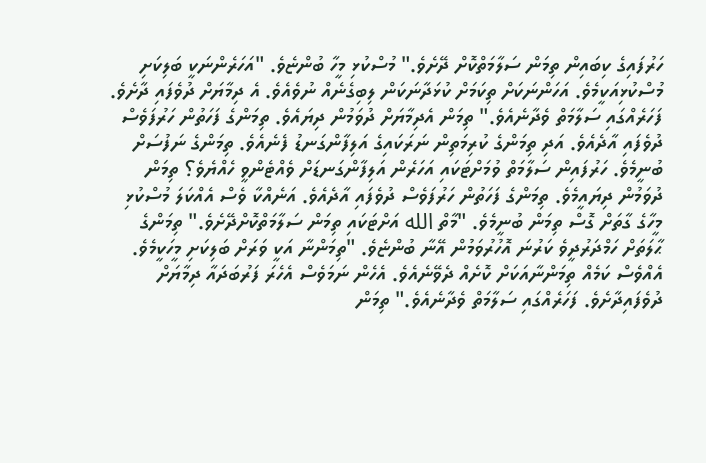ހަރުފައިގެ ކިބައިން ތިމަން ސަލާމަތްކޮށް ދޭށެވެ." މުސްކުޅި މީހާ ބުންޏެވެ. "އަހަރެންނަކީ ބަލިކަށި މުސްކުޅިއަކީމެވެ. އަހަންނަކަށް ތިކަމަށް ކުޅަދާނަކަން ލިބިގެނެއް ނުވެއެވެ. އެ ދިމާޔަށް ދުވެފައި ދާށެވެ. ފަހަރެއްގައި ސަލާމަތް ވެދާނެއެވެ." ތިމަން އެދިމާޔަށް ދުވަމުން ދިޔައެވެ. ތިމަންގެ ފަހަތުން ހަރުފަވެސް ދުވެފައި އާދެއެވެ. އަދި ތިމަންގެ ކުރިމަތިން ނަރަކައިގެ އަލިފާންގަނޑު ފެނެއެވެ. ތިމަންގެ ނަފުސަށް ބުނީމެވެ. ހަރުފައިން ސަލާމަތް ވުމަށްޓަކައި އަހަރެން އަލިފާންގަނޑަށް ވެއްޓެންވީ ހެއްޔެވެ؟ ތިމަން ދުވަމުން ދިޔައީމެވެ. ތިމަންގެ ފަހަތުން ހަރުފަވެސް ދުވެފައި އާދެއެވެ. އަނެއްކާ ވެސް އެއްކަލަ މުސްކުޅި މީހާގެ ގާތަށް ގޮސް ތިމަން ބުނީމެވެ. "މާތް الله އަށްޓަކައި ތިމަން ސަލާމަތްކޮށްދޭށެވެ." ތިމަންގެ ޙާލަތަށް ހަމްދަރުދީވެ ކަރުނަ އޮހުރުވަމުން އޭނާ ބުންޏެވެ. "ތިމަންނާ އަކީ ވަރަށް ބަލިކަށި މީހަކީމެވެ. އެއްވެސް ކަމެއް ތިމަންނާއަކަށް ކޮށެއް ދެވޭނެއެވެ. އެހެން ނަމަވެސް އެހެރަ ފަރުބަދައާ ދިމާޔަށް ދުވެފައިދާށެވެ. ފަހަރެއްގައި ސަލާމަތް ވެދާނެއެވެ." ތިމަން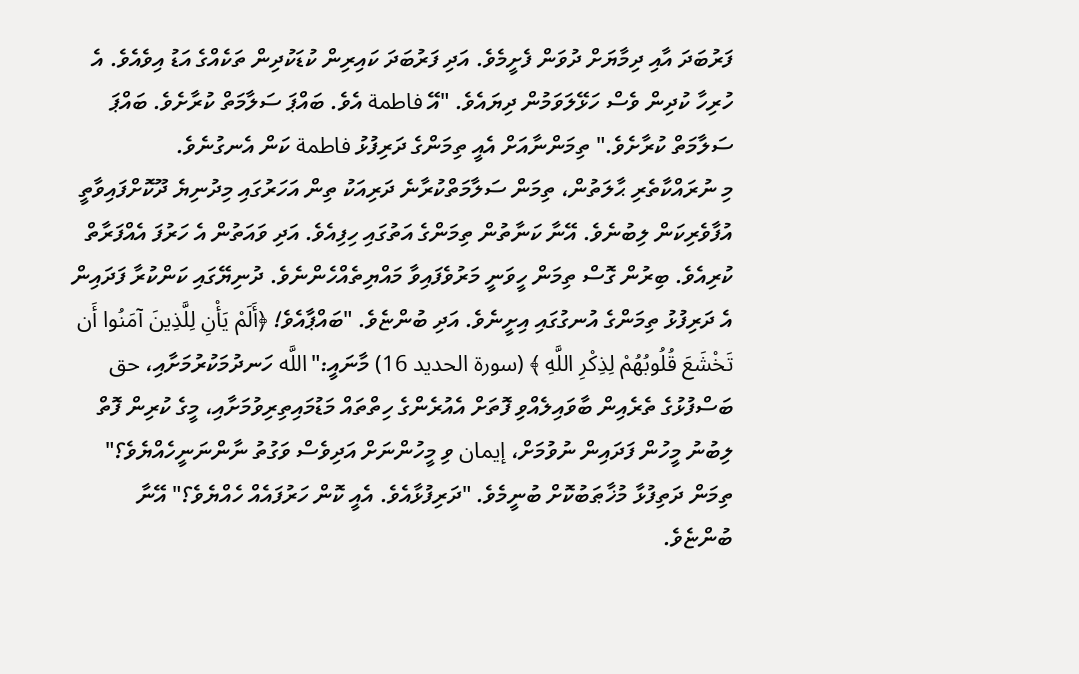ފަރުބަދަ އާއި ދިމާޔަށް ދުވަން ފެށީމެވެ. އަދި ފަރުބަދަ ކައިރިން ކުޑަކުދިން ތަކެއްގެ އަޑު އިވެއެވެ. އެ ހުރިހާ ކުދިން ވެސް ހަޅޭލަވަމުން ދިޔައެވެ. "އޭ فاطمة އެވެ. ބައްޕަ ސަލާމަތް ކުރާށެވެ. ބައްޕަ ސަލާމަތް ކުރާށެވެ." ތިމަންނާއަށް އެއީ ތިމަންގެ ދަރިފުޅު فاطمة ކަން އެނގުނެވެ.
މި ނުރައްކާތެރި ޙާލަތުން، ތިމަން ސަލާމަތްކުރާނެ ދަރިއަކު ތިން އަހަރުގައި މިދުނިޔެ ދޫކޮށްފައިވާތީ އުފާވެރިކަން ލިބުނެވެ. އޭނާ ކަނާތުން ތިމަންގެ އަތުގައި ހިފިއެވެ. އަދި ވައަތުން އެ ހަރުފަ އެއްފަރާތް ކުރިއެވެ. ބިރުން ގޮސް ތިމަން ހީވަނީ މަރުވެފައިވާ މައްޔިތެއްހެންނެވެ. ދުނިޔޭގައި ކަންކުރާ ފަދައިން އެ ދަރިފުޅު ތިމަންގެ އުނގުގައި އިށީނެވެ. އަދި ބުންޏެވެ. "ބައްޕާއެވެ! ﴿أَلَمْ يَأْنِ لِلَّذِينَ آمَنُوا أَن تَخْشَعَ قُلُوبُهُمْ لِذِكْرِ اللَّهِ ﴾ (سورة الحديد 16) މާނައީ:"اللَّه ހަނދުމަކުރުމަށާއި، حق ބަސްފުޅުގެ ތެރެއިން ބާވައިލެއްވި ފޮތަށް އެއުރެންގެ ހިތްތައް މަޑުމައިތިރިވުމަށާއި، މީގެ ކުރިން ފޮތް ލިބުނު މީހުން ފަދައިން ނުވުމަށް، إيمان ވި މީހުންނަށް އަދިވެސް ވަގުތު ނާންނަނީހެއްޔެވެ؟"
ތިމަން ދަތިފުޅާ މުޚާޠަބުކޮށް ބުނީމެވެ. "ދަރިފުޅާއެވެ. އެއީ ކޮން ހަރުފައެއް ހެއްޔެވެ؟" އޭނާ ބުންޏެވެ.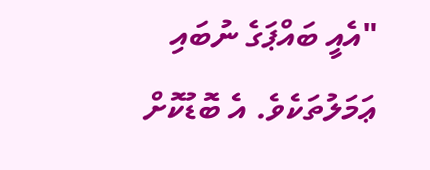"އެއީ ބައްޕަގެ ނުބައި ޢަމަލުތަކެވެ. އެ ބޮޑުކޮށް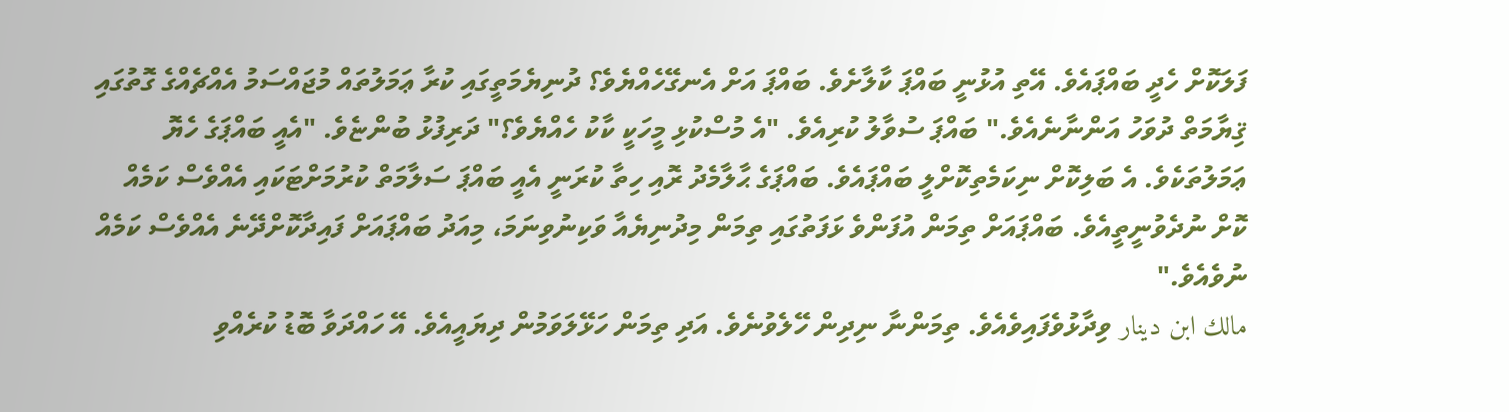ފަލަކޮށް ހެދީ ބައްޕައެވެ. އޭތި އުޅުނީ ބައްޕަ ކާލާށެވެ. ބައްޕަ އަށް އެނގޭހެއްޔެވެ؟ ދުނިޔެމަތީގައި ކުރާ ޢަމަލުތައް މުޖައްސަމު އެއްޗެއްގެ ގޮތުގައި ޤިޔާމަތް ދުވަހު އަންނާނެއެވެ." ބައްޕަ ސުވާލު ކުރިއެވެ. "އެ މުސްކުޅި މީހަކީ ކާކު ހެއްޔެވެ؟" ދަރިފުޅު ބުންޏެވެ. "އެއީ ބައްޕަގެ ހެޔޮ ޢަމަލުތަކެވެ. އެ ބަލިކޮށް ނިކަމެތިކޮށްލީ ބައްޕައެވެ. ބައްޕަގެ ޙާލާމެދު ރޮއި ހިތާ ކުރަނީ އެއީ ބައްޕަ ސަލާމަތް ކުރުމަށްޓަކައި އެއްވެސް ކަމެއް ކޮށް ނުދެވުނީތީއެވެ. ބައްޕައަށް ތިމަން އުފަންވެ ޅަފަތުގައި ތިމަން މިދުނިޔެއާ ވަކިނުވިނަމަ، މިއަދު ބައްޕައަށް ފައިދާކޮށްދޭނެ އެއްވެސް ކަމެއް ނުވެއެވެ."
مالك ابن دينار ވިދާޅުވެފައިވެއެވެ. ތިމަންނާ ނިދިން ހޭލެވުނެވެ. އަދި ތިމަން ހަޅޭލަވަމުން ދިޔައީއެވެ. އޭ ހައްދަވާ ބޮޑު ކުރެއްވި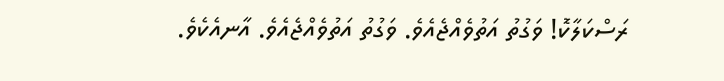ރަސްކަލާކޮ! ވަގުތު އަތުވެއްޖެއެވެ. ވަގުތު އަތުވެއްޖެއެވެ. އާނއެކެވެ.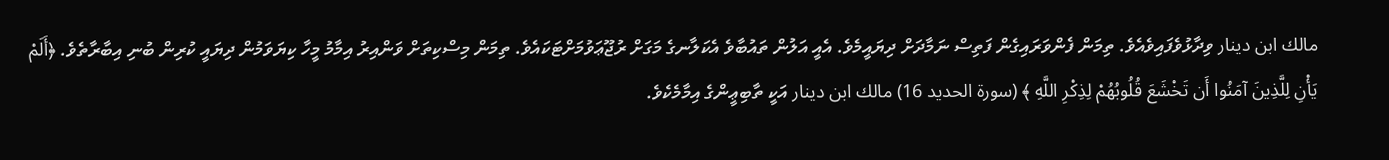مالك ابن دينار ވިދާޅުވެފައިވެއެވެ. ތިމަން ފެންވަރައިގެން ފަތިސް ނަމާދަށް ދިޔައީމެވެ. އެއީ އަލުން ތައުބާވެ އެކަލާނގެ މަގަށް ރުޖޫޢަވުމަށްޓަކައެވެ. ތިމަން މިސްކިތަށް ވަންއިރު އިމާމު މީހާ ކިޔަވަމުން ދިޔައީ ކުރިން ބުނި އިބާރާތެވެ. ﴿أَلَمْ يَأْنِ لِلَّذِينَ آمَنُوا أَن تَخْشَعَ قُلُوبُهُمْ لِذِكْرِ اللَّهِ ﴾ (سورة الحديد 16) مالك ابن دينار އަކީ ތާބިޢީންގެ އިމާމެކެވެ.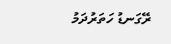ރޭގަނޑު ހަތަރުދަމު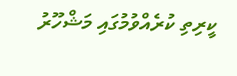ކީރިތި ކުރެއްވުމުގައި މަޝްހޫރު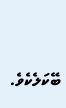ބޭކަލެކެވެ.